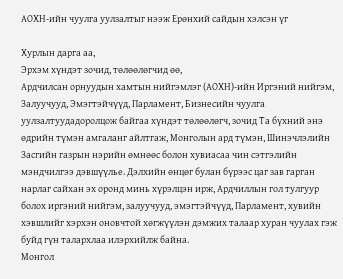АОХН-ийн чуулга уулзалтыг нээж Ерөнхий сайдын хэлсэн үг

Хурлын дарга аа,
Эрхэм хүндэт зочид, төлөөлөгчид өө,
Ардчилсан орнуудын хамтын нийгэмлэг (АОХН)-ийн Иргэний нийгэм, Залуучууд, Эмэгтэйчүүд, Парламент, Бизнесийн чуулга уулзалтуудадоролцож байгаа хүндэт төлөөлөгч, зочид Та бүхний энэ өдрийн түмэн амгаланг айлтгаж, Монголын ард түмэн, Шинэчлэлийн Засгийн газрын нэрийн өмнөөс болон хувиасаа чин сэтгэлийн мэндчилгээ дэвшүүлье. Дэлхийн өнцөг булан бүрээс цаг зав гарган нарлаг сайхан эх оронд минь хүрэлцэн ирж, Ардчиллын гол тулгуур болох иргэний нийгэм, залуучууд, эмэгтэйчүүд, Парламент, хувийн хэвшлийг хэрхэн оновчтой хөгжүүлэн дэмжих талаар хуран чуулах гэж буйд гүн талархлаа илэрхийлж байна.
Монгол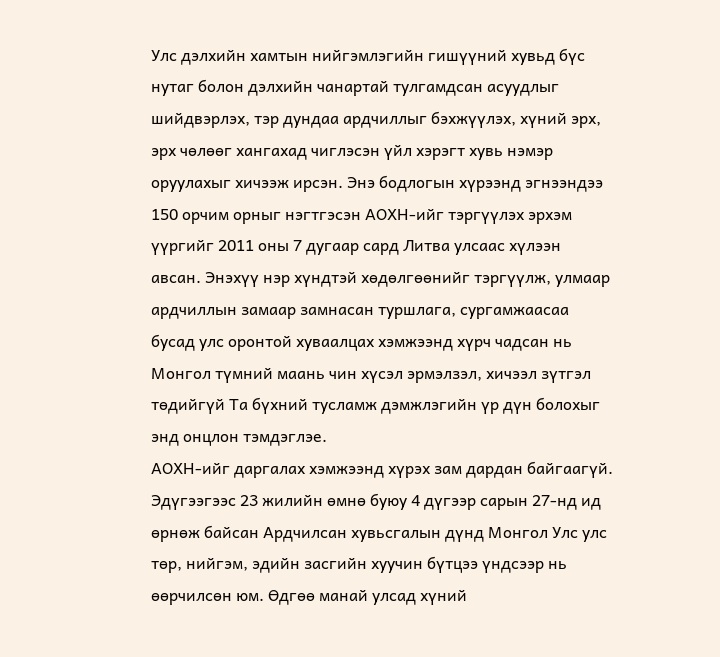Улс дэлхийн хамтын нийгэмлэгийн гишүүний хувьд бүс нутаг болон дэлхийн чанартай тулгамдсан асуудлыг шийдвэрлэх, тэр дундаа ардчиллыг бэхжүүлэх, хүний эрх, эрх чөлөөг хангахад чиглэсэн үйл хэрэгт хувь нэмэр оруулахыг хичээж ирсэн. Энэ бодлогын хүрээнд эгнээндээ 150 орчим орныг нэгтгэсэн АОХН-ийг тэргүүлэх эрхэм үүргийг 2011 оны 7 дугаар сард Литва улсаас хүлээн авсан. Энэхүү нэр хүндтэй хөдөлгөөнийг тэргүүлж, улмаар ардчиллын замаар замнасан туршлага, сургамжаасаа бусад улс оронтой хуваалцах хэмжээнд хүрч чадсан нь Монгол түмний маань чин хүсэл эрмэлзэл, хичээл зүтгэл төдийгүй Та бүхний тусламж дэмжлэгийн үр дүн болохыг энд онцлон тэмдэглэе.
АОХН-ийг даргалах хэмжээнд хүрэх зам дардан байгаагүй. Эдүгээгээс 23 жилийн өмнө буюу 4 дүгээр сарын 27-нд ид өрнөж байсан Ардчилсан хувьсгалын дүнд Монгол Улс улс төр, нийгэм, эдийн засгийн хуучин бүтцээ үндсээр нь өөрчилсөн юм. Өдгөө манай улсад хүний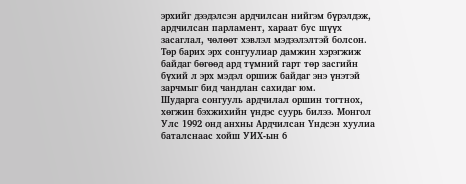эрхийг дээдэлсэн ардчилсан нийгэм бүрэлдэж, ардчилсан парламент, хараат бус шүүх засаглал, чөлөөт хэвлэл мэдээлэлтэй болсон.
Төр барих эрх сонгуулиар дамжин хэрэгжиж байдаг бөгөөд ард түмний гарт төр засгийн бүхий л эрх мэдэл оршиж байдаг энэ үнэтэй зарчмыг бид чандлан сахидаг юм.
Шударга сонгууль ардчилал оршин тогтнох, хөгжин бэхжихийн үндэс суурь билээ. Монгол Улс 1992 онд анхны Ардчилсан Үндсэн хуулиа баталснаас хойш УИХ-ын 6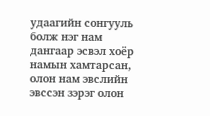удаагийн сонгууль болж нэг нам дангаар эсвэл хоёр намын хамтарсан, олон нам эвслийн эвссэн зэрэг олон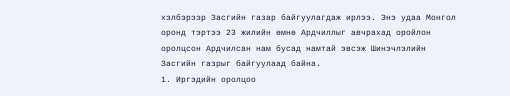хэлбэрээр Засгийн газар байгуулагдаж ирлээ. Энэ удаа Монгол оронд тэртээ 23 жилийн өмнө Ардчиллыг авчрахад оройлон оролцсон Ардчилсан нам бусад намтай эвсэж Шинэчлэлийн Засгийн газрыг байгуулаад байна.
1. Иргэдийн оролцоо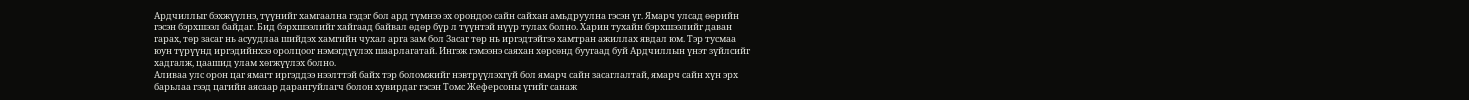Ардчиллыг бэхжүүлнэ, түүнийг хамгаална гэдэг бол ард түмнээ эх орондоо сайн сайхан амьдруулна гэсэн үг. Ямарч улсад өөрийн гэсэн бэрхшээл байдаг. Бид бэрхшээлийг хайгаад байвал өдөр бүр л түүнтэй нүүр тулах болно. Харин тухайн бэрхшээлийг даван гарах, төр засаг нь асуудлаа шийдэх хамгийн чухал арга зам бол Засаг төр нь иргэдтэйгээ хамтран ажиллах явдал юм. Тэр тусмаа юун түрүүнд иргэдийнхээ оролцоог нэмэгдүүлэх шаарлагатай. Ингэж гэмээнэ саяхан хөрсөнд буугаад буй Ардчиллын үнэт зүйлсийг хадгалж, цаашид улам хөгжүүлэх болно.
Аливаа улс орон цаг ямагт иргэддээ нээлттэй байх тэр боломжийг нэвтрүүлэхгүй бол ямарч сайн засаглалтай, ямарч сайн хүн эрх барьлаа гээд цагийн аясаар дарангуйлагч болон хувирдаг гэсэн Томс Жеферсоны үгийг санаж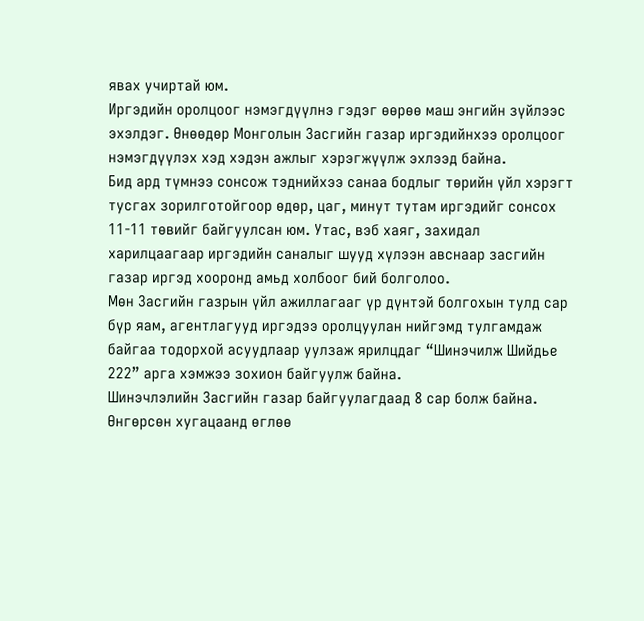явах учиртай юм.
Иргэдийн оролцоог нэмэгдүүлнэ гэдэг өөрөө маш энгийн зүйлээс эхэлдэг. Өнөөдөр Монголын Засгийн газар иргэдийнхээ оролцоог нэмэгдүүлэх хэд хэдэн ажлыг хэрэгжүүлж эхлээд байна.
Бид ард түмнээ сонсож тэднийхээ санаа бодлыг төрийн үйл хэрэгт тусгах зорилготойгоор өдөр, цаг, минут тутам иргэдийг сонсох 11-11 төвийг байгуулсан юм. Утас, вэб хаяг, захидал харилцаагаар иргэдийн саналыг шууд хүлээн авснаар засгийн газар иргэд хооронд амьд холбоог бий болголоо.
Мөн Засгийн газрын үйл ажиллагааг үр дүнтэй болгохын тулд сар бүр яам, агентлагууд иргэдээ оролцуулан нийгэмд тулгамдаж байгаа тодорхой асуудлаар уулзаж ярилцдаг “Шинэчилж Шийдье 222” арга хэмжээ зохион байгуулж байна.
Шинэчлэлийн Засгийн газар байгуулагдаад 8 сар болж байна. Өнгөрсөн хугацаанд өглөө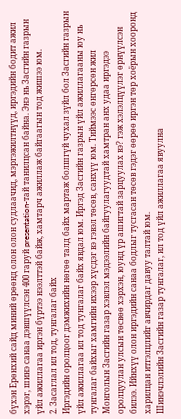бүхэн Ерөнхий сайд миний өрөөнд олон олон судлаачид, мэргэжилтнүүд, иргэдийн бодит ажил хэрэг, шинэ санаа дэвшүүлсэн 400 гаруй presentation-тай танилцсан байна. Энэ нь Засгийн газрын үйл ажиллагаа иргэн бүртээ нээлттэй байж, хамтарч ажиллаж байгаагын тод жишээ юм.
2. Засаглал ил тод, тунгалаг байх
Иргэдийн оролцоог дэмжихийн нөгөө талд байх мартаж болшгүй чухал зүйл бол Засгийн газрын үйл ажиллагаа ил тод тунгалаг байх явдал юм. Иргэд Засгийн газрын үйл ажиллагааны юу нь тунгалаг байхыг хамгийн ихээр хүсдэг вэ гэвэл төсөв, санхүү юм. Тиймээс өнгөрсөн жил Монголын Засгийн газар хэвлэл мэдээлийн байгуулагуудтай хамтран анх удаа иргэдээ оролцуулан улсын төсвөө хэрхэн, юунд үр ашигтай зарцуулах вэ? гэж хэлэлцүүлэг өрнүүлсэн билээ. Ийнхүү олон иргэдийн санаа бодлыг тусгасан төсөв гэдэг өөрөө иргэн төр хоёрын хооронд харилцан итгэлцлийг авчирдаг давуу талтай юм.
Шинэчлэлийн Засгийн газар тунгалаг, ил тод үйл ажиллагаа явуулна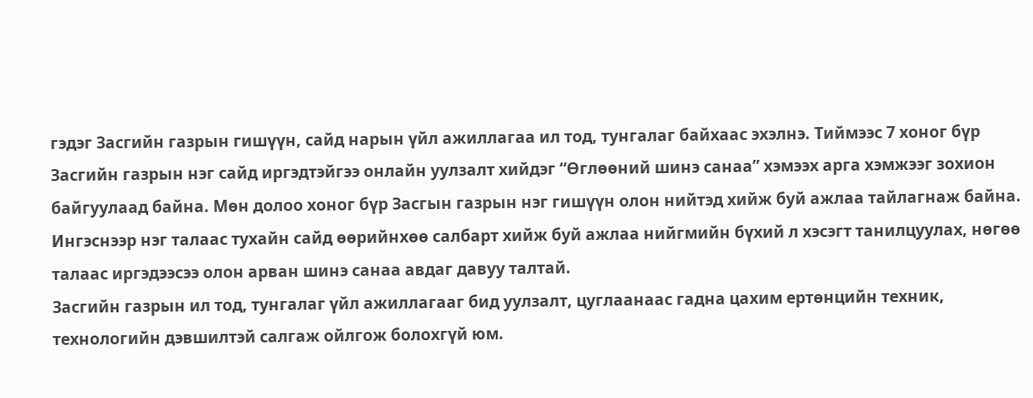гэдэг Засгийн газрын гишүүн, сайд нарын үйл ажиллагаа ил тод, тунгалаг байхаас эхэлнэ. Тиймээс 7 хоног бүр Засгийн газрын нэг сайд иргэдтэйгээ онлайн уулзалт хийдэг “Өглөөний шинэ санаа” хэмээх арга хэмжээг зохион байгуулаад байна. Мөн долоо хоног бүр Засгын газрын нэг гишүүн олон нийтэд хийж буй ажлаа тайлагнаж байна. Ингэснээр нэг талаас тухайн сайд өөрийнхөө салбарт хийж буй ажлаа нийгмийн бүхий л хэсэгт танилцуулах, нөгөө талаас иргэдээсээ олон арван шинэ санаа авдаг давуу талтай.
Засгийн газрын ил тод, тунгалаг үйл ажиллагааг бид уулзалт, цуглаанаас гадна цахим ертөнцийн техник, технологийн дэвшилтэй салгаж ойлгож болохгүй юм.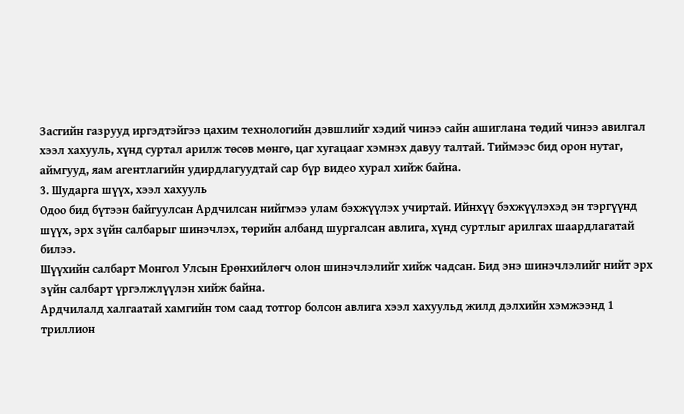Засгийн газрууд иргэдтэйгээ цахим технологийн дэвшлийг хэдий чинээ сайн ашиглана төдий чинээ авилгал хээл хахууль, хүнд суртал арилж төсөв мөнгө, цаг хугацааг хэмнэх давуу талтай. Тиймээс бид орон нутаг, аймгууд, яам агентлагийн удирдлагуудтай сар бүр видео хурал хийж байна.
3. Шударга шүүх, хээл хахууль
Одоо бид бүтээн байгуулсан Ардчилсан нийгмээ улам бэхжүүлэх учиртай. Ийнхүү бэхжүүлэхэд эн тэргүүнд шүүх, эрх зүйн салбарыг шинэчлэх, төрийн албанд шургалсан авлига, хүнд суртлыг арилгах шаардлагатай билээ.
Шүүхийн салбарт Монгол Улсын Ерөнхийлөгч олон шинэчлэлийг хийж чадсан. Бид энэ шинэчлэлийг нийт эрх зүйн салбарт үргэлжлүүлэн хийж байна.
Ардчилалд халгаатай хамгийн том саад тотгор болсон авлига хээл хахуульд жилд дэлхийн хэмжээнд 1 триллион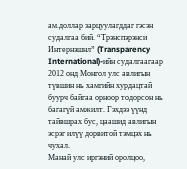ам.доллар зарцуулагддаг гэсэн судалгаа бий. “Трэнспэрэнси Интернэшнл” (Transparency International)-ийн судалгаагаар 2012 онд Монгол улс авлигын түвшин нь хамгийн хурдацтай буурч байгаа орноор тодорсон нь багагүй амжилт. Гэхдээ үүнд тайвшрах бус, цаашид авлигын эсрэг илүү дорвитой тэмцэх нь чухал.
Манай улс иргэний оролцоо,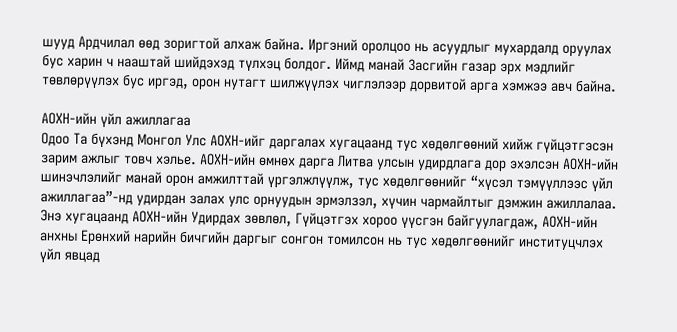шууд Ардчилал өөд зоригтой алхаж байна. Иргэний оролцоо нь асуудлыг мухардалд оруулах бус харин ч нааштай шийдэхэд түлхэц болдог. Иймд манай Засгийн газар эрх мэдлийг төвлөрүүлэх бус иргэд, орон нутагт шилжүүлэх чиглэлээр дорвитой арга хэмжээ авч байна.

АОХН-ийн үйл ажиллагаа
Одоо Та бүхэнд Монгол Улс АОХН-ийг даргалах хугацаанд тус хөдөлгөөний хийж гүйцэтгэсэн зарим ажлыг товч хэлье. АОХН-ийн өмнөх дарга Литва улсын удирдлага дор эхэлсэн АОХН-ийн шинэчлэлийг манай орон амжилттай үргэлжлүүлж, тус хөдөлгөөнийг “хүсэл тэмүүллээс үйл ажиллагаа”-нд удирдан залах улс орнуудын эрмэлзэл, хүчин чармайлтыг дэмжин ажиллалаа. Энэ хугацаанд АОХН-ийн Удирдах зөвлөл, Гүйцэтгэх хороо үүсгэн байгуулагдаж, АОХН-ийн анхны Ерөнхий нарийн бичгийн даргыг сонгон томилсон нь тус хөдөлгөөнийг институцчлэх үйл явцад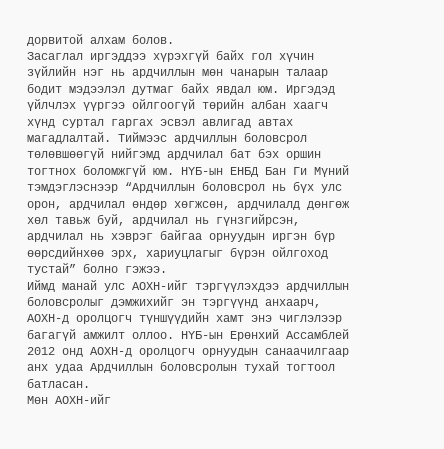дорвитой алхам болов.
Засаглал иргэддээ хүрэхгүй байх гол хүчин зүйлийн нэг нь ардчиллын мөн чанарын талаар бодит мэдээлэл дутмаг байх явдал юм. Иргэдэд үйлчлэх үүргээ ойлгоогүй төрийн албан хаагч хүнд суртал гаргах эсвэл авлигад автах магадлалтай. Тиймээс ардчиллын боловсрол төлөвшөөгүй нийгэмд ардчилал бат бэх оршин тогтнох боломжгүй юм. НҮБ-ын ЕНБД Бан Ги Мүний тэмдэглэснээр “Ардчиллын боловсрол нь бүх улс орон, ардчилал өндөр хөгжсөн, ардчилалд дөнгөж хөл тавьж буй, ардчилал нь гүнзгийрсэн, ардчилал нь хэврэг байгаа орнуудын иргэн бүр өөрсдийнхөө эрх, хариуцлагыг бүрэн ойлгоход тустай” болно гэжээ.
Иймд манай улс АОХН-ийг тэргүүлэхдээ ардчиллын боловсролыг дэмжихийг эн тэргүүнд анхаарч, АОХН-д оролцогч түншүүдийн хамт энэ чиглэлээр багагүй амжилт оллоо. НҮБ-ын Ерөнхий Ассамблей 2012 онд АОХН-д оролцогч орнуудын санаачилгаар анх удаа Ардчиллын боловсролын тухай тогтоол батласан.
Мөн АОХН-ийг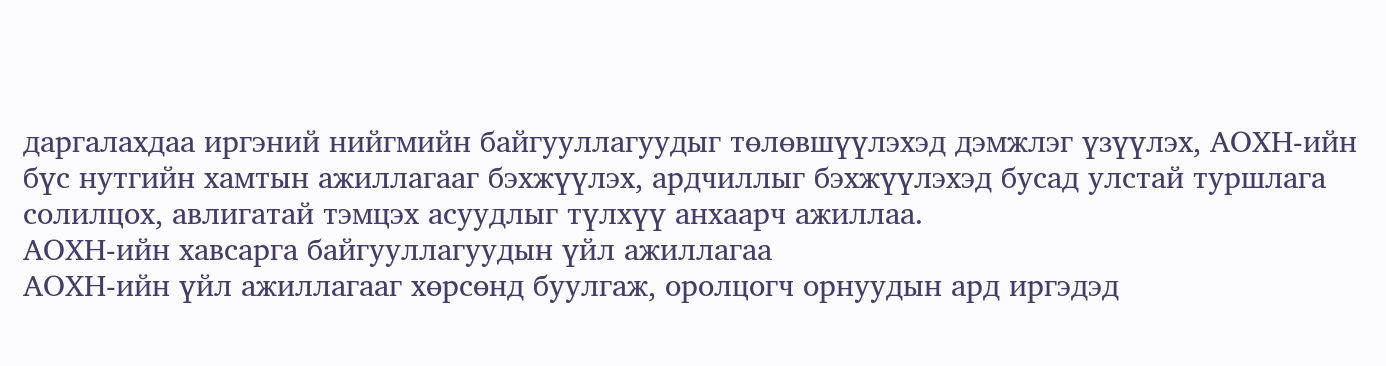даргалахдаа иргэний нийгмийн байгууллагуудыг төлөвшүүлэхэд дэмжлэг үзүүлэх, АОХН-ийн бүс нутгийн хамтын ажиллагааг бэхжүүлэх, ардчиллыг бэхжүүлэхэд бусад улстай туршлага солилцох, авлигатай тэмцэх асуудлыг түлхүү анхаарч ажиллаа.
АОХН-ийн хавсарга байгууллагуудын үйл ажиллагаа
АОХН-ийн үйл ажиллагааг хөрсөнд буулгаж, оролцогч орнуудын ард иргэдэд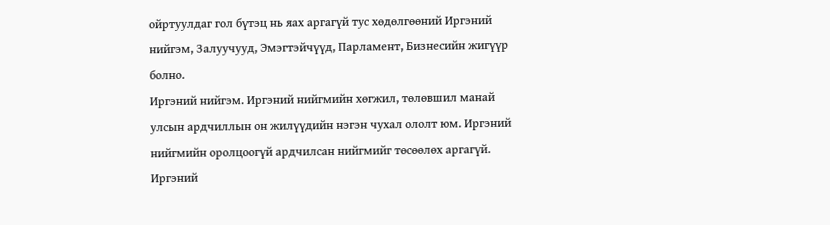ойртуулдаг гол бүтэц нь яах аргагүй тус хөдөлгөөний Иргэний нийгэм, Залуучууд, Эмэгтэйчүүд, Парламент, Бизнесийн жигүүр болно.
Иргэний нийгэм. Иргэний нийгмийн хөгжил, төлөвшил манай улсын ардчиллын он жилүүдийн нэгэн чухал ололт юм. Иргэний нийгмийн оролцоогүй ардчилсан нийгмийг төсөөлөх аргагүй. Иргэний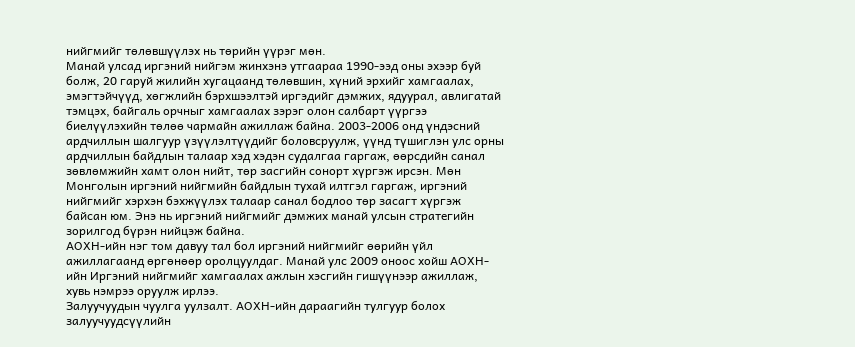нийгмийг төлөвшүүлэх нь төрийн үүрэг мөн.
Манай улсад иргэний нийгэм жинхэнэ утгаараа 1990-ээд оны эхээр буй болж, 20 гаруй жилийн хугацаанд төлөвшин, хүний эрхийг хамгаалах, эмэгтэйчүүд, хөгжлийн бэрхшээлтэй иргэдийг дэмжих, ядуурал, авлигатай тэмцэх, байгаль орчныг хамгаалах зэрэг олон салбарт үүргээ биелүүлэхийн төлөө чармайн ажиллаж байна. 2003-2006 онд үндэсний ардчиллын шалгуур үзүүлэлтүүдийг боловсруулж, үүнд түшиглэн улс орны ардчиллын байдлын талаар хэд хэдэн судалгаа гаргаж, өөрсдийн санал зөвлөмжийн хамт олон нийт, төр засгийн сонорт хүргэж ирсэн. Мөн Монголын иргэний нийгмийн байдлын тухай илтгэл гаргаж, иргэний нийгмийг хэрхэн бэхжүүлэх талаар санал бодлоо төр засагт хүргэж байсан юм. Энэ нь иргэний нийгмийг дэмжих манай улсын стратегийн зорилгод бүрэн нийцэж байна.
АОХН-ийн нэг том давуу тал бол иргэний нийгмийг өөрийн үйл ажиллагаанд өргөнөөр оролцуулдаг. Манай улс 2009 оноос хойш АОХН-ийн Иргэний нийгмийг хамгаалах ажлын хэсгийн гишүүнээр ажиллаж, хувь нэмрээ оруулж ирлээ.
Залуучуудын чуулга уулзалт. АОХН-ийн дараагийн тулгуур болох залуучуудсүүлийн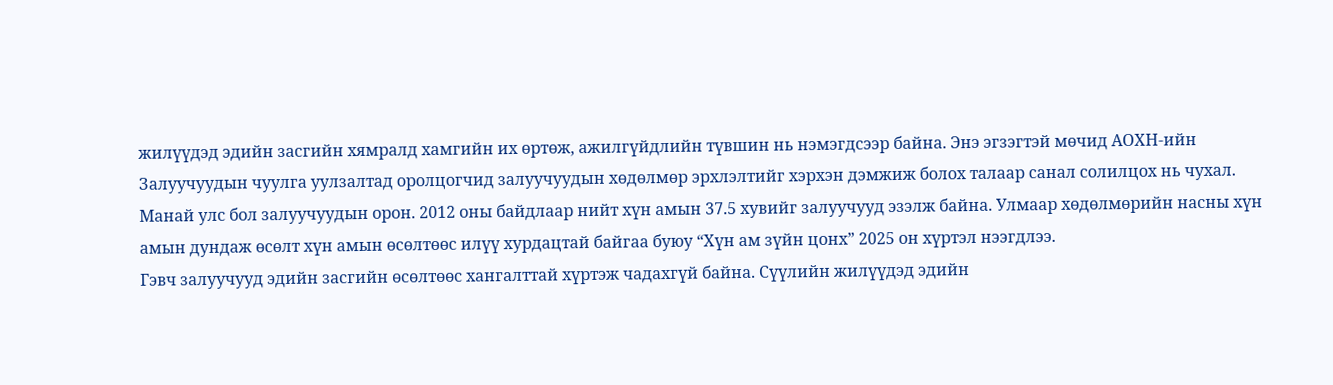жилүүдэд эдийн засгийн хямралд хамгийн их өртөж, ажилгүйдлийн түвшин нь нэмэгдсээр байна. Энэ эгзэгтэй мөчид АОХН-ийн Залуучуудын чуулга уулзалтад оролцогчид залуучуудын хөдөлмөр эрхлэлтийг хэрхэн дэмжиж болох талаар санал солилцох нь чухал.
Манай улс бол залуучуудын орон. 2012 оны байдлаар нийт хүн амын 37.5 хувийг залуучууд эзэлж байна. Улмаар хөдөлмөрийн насны хүн амын дундаж өсөлт хүн амын өсөлтөөс илүү хурдацтай байгаа буюу “Хүн ам зүйн цонх” 2025 он хүртэл нээгдлээ.
Гэвч залуучууд эдийн засгийн өсөлтөөс хангалттай хүртэж чадахгүй байна. Сүүлийн жилүүдэд эдийн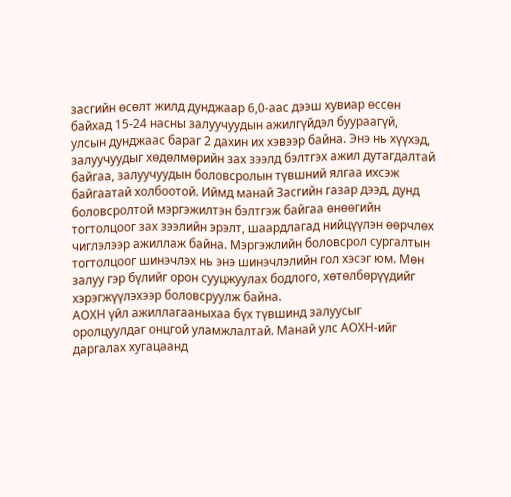засгийн өсөлт жилд дунджаар 6,0-аас дээш хувиар өссөн байхад 15-24 насны залуучуудын ажилгүйдэл буураагүй, улсын дунджаас бараг 2 дахин их хэвээр байна. Энэ нь хүүхэд, залуучуудыг хөдөлмөрийн зах зээлд бэлтгэх ажил дутагдалтай байгаа, залуучуудын боловсролын түвшний ялгаа ихсэж байгаатай холбоотой. Иймд манай Засгийн газар дээд, дунд боловсролтой мэргэжилтэн бэлтгэж байгаа өнөөгийн тогтолцоог зах зээлийн эрэлт, шаардлагад нийцүүлэн өөрчлөх чиглэлээр ажиллаж байна. Мэргэжлийн боловсрол сургалтын тогтолцоог шинэчлэх нь энэ шинэчлэлийн гол хэсэг юм. Мөн залуу гэр бүлийг орон сууцжуулах бодлого, хөтөлбөрүүдийг хэрэгжүүлэхээр боловсруулж байна.
АОХН үйл ажиллагааныхаа бүх түвшинд залуусыг оролцуулдаг онцгой уламжлалтай. Манай улс АОХН-ийг даргалах хугацаанд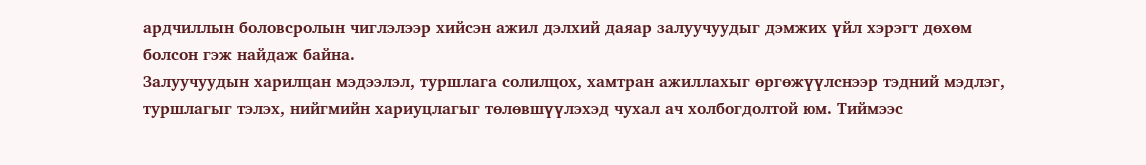ардчиллын боловсролын чиглэлээр хийсэн ажил дэлхий даяар залуучуудыг дэмжих үйл хэрэгт дөхөм болсон гэж найдаж байна.
Залуучуудын харилцан мэдээлэл, туршлага солилцох, хамтран ажиллахыг өргөжүүлснээр тэдний мэдлэг, туршлагыг тэлэх, нийгмийн хариуцлагыг төлөвшүүлэхэд чухал ач холбогдолтой юм. Тиймээс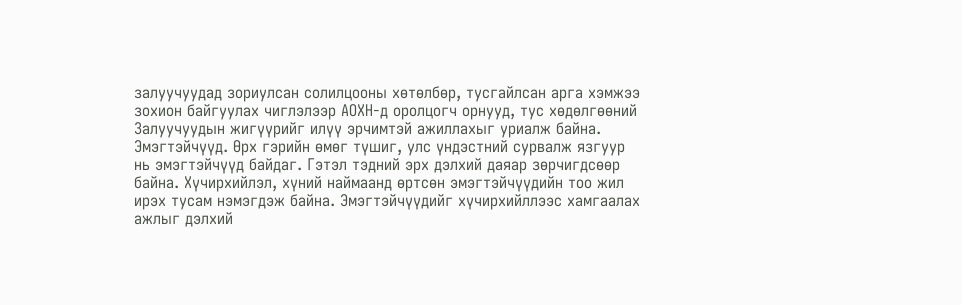залуучуудад зориулсан солилцооны хөтөлбөр, тусгайлсан арга хэмжээ зохион байгуулах чиглэлээр АОХН-д оролцогч орнууд, тус хөдөлгөөний Залуучуудын жигүүрийг илүү эрчимтэй ажиллахыг уриалж байна.
Эмэгтэйчүүд. Өрх гэрийн өмөг түшиг, улс үндэстний сурвалж язгуур нь эмэгтэйчүүд байдаг. Гэтэл тэдний эрх дэлхий даяар зөрчигдсөөр байна. Хүчирхийлэл, хүний наймаанд өртсөн эмэгтэйчүүдийн тоо жил ирэх тусам нэмэгдэж байна. Эмэгтэйчүүдийг хүчирхийллээс хамгаалах ажлыг дэлхий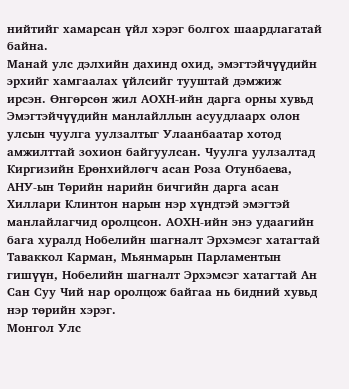нийтийг хамарсан үйл хэрэг болгох шаардлагатай байна.
Манай улс дэлхийн дахинд охид, эмэгтэйчүүдийн эрхийг хамгаалах үйлсийг тууштай дэмжиж ирсэн. Өнгөрсөн жил АОХН-ийн дарга орны хувьд Эмэгтэйчүүдийн манлайллын асуудлаарх олон улсын чуулга уулзалтыг Улаанбаатар хотод амжилттай зохион байгуулсан. Чуулга уулзалтад Киргизийн Ерөнхийлөгч асан Роза Отунбаева, АНУ-ын Төрийн нарийн бичгийн дарга асан Хиллари Клинтон нарын нэр хүндтэй эмэгтэй манлайлагчид оролцсон. АОХН-ийн энэ удаагийн бага хуралд Нобелийн шагналт Эрхэмсэг хатагтай Таваккол Карман, Мьянмарын Парламентын гишүүн, Нобелийн шагналт Эрхэмсэг хатагтай Ан Сан Суу Чий нар оролцож байгаа нь бидний хувьд нэр төрийн хэрэг.
Монгол Улс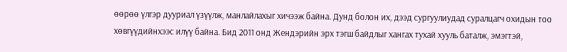өөрөө үлгэр дууриал үзүүлж, манлайлахыг хичээж байна. Дунд болон их, дээд сургуулиудад суралцагч охидын тоо хөвгүүдийнхээс илүү байна. Бид 2011 онд Жендэрийн эрх тэгш байдлыг хангах тухай хууль баталж, эмэгтэй,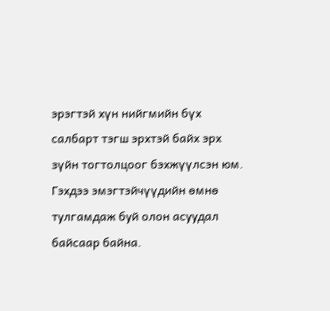эрэгтэй хүн нийгмийн бүх салбарт тэгш эрхтэй байх эрх зүйн тогтолцоог бэхжүүлсэн юм.
Гэхдээ эмэгтэйчүүдийн өмнө тулгамдаж буй олон асуудал байсаар байна.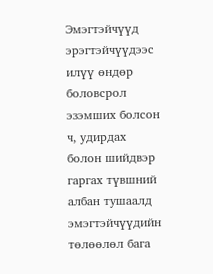Эмэгтэйчүүд эрэгтэйчүүдээс илүү өндөр боловсрол эзэмших болсон ч, удирдах болон шийдвэр гаргах түвшний албан тушаалд эмэгтэйчүүдийн төлөөлөл бага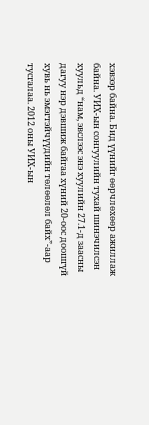хэвээр байна. Бид үүнийг өөрчлөхөөр ажиллаж байна. УИХ-ын сонгуулийн тухай шинэчилсэн хуульд “нам, эвслээс энэ хуулийн 27.1-д заасны дагуу нэр дэвшиж байгаа хүний 20-оос доошгүй хувь нь эмэгтэйчүүдийн төлөөлөл байх”-аар тусгалаа. 2012 оны УИХ-ын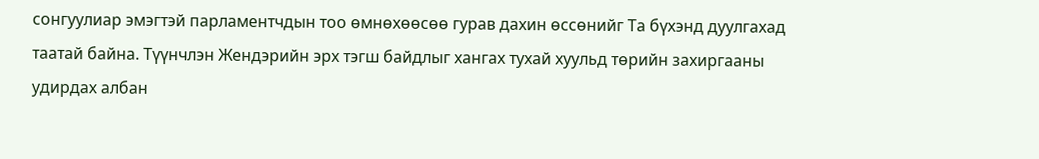сонгуулиар эмэгтэй парламентчдын тоо өмнөхөөсөө гурав дахин өссөнийг Та бүхэнд дуулгахад таатай байна. Түүнчлэн Жендэрийн эрх тэгш байдлыг хангах тухай хуульд төрийн захиргааны удирдах албан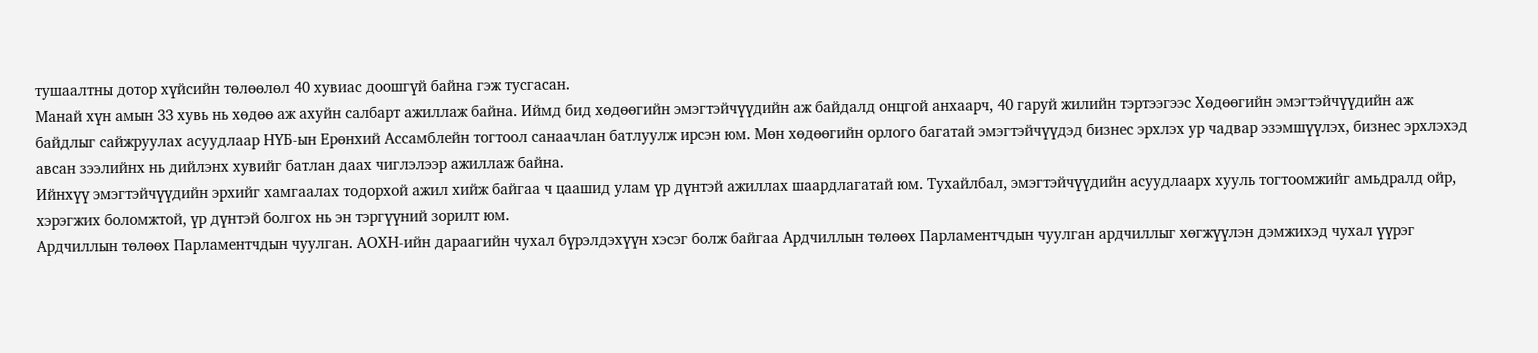тушаалтны дотор хүйсийн төлөөлөл 40 хувиас доошгүй байна гэж тусгасан.
Манай хүн амын 33 хувь нь хөдөө аж ахуйн салбарт ажиллаж байна. Иймд бид хөдөөгийн эмэгтэйчүүдийн аж байдалд онцгой анхаарч, 40 гаруй жилийн тэртээгээс Хөдөөгийн эмэгтэйчүүдийн аж байдлыг сайжруулах асуудлаар НҮБ-ын Ерөнхий Ассамблейн тогтоол санаачлан батлуулж ирсэн юм. Мөн хөдөөгийн орлого багатай эмэгтэйчүүдэд бизнес эрхлэх ур чадвар эзэмшүүлэх, бизнес эрхлэхэд авсан зээлийнх нь дийлэнх хувийг батлан даах чиглэлээр ажиллаж байна.
Ийнхүү эмэгтэйчүүдийн эрхийг хамгаалах тодорхой ажил хийж байгаа ч цаашид улам үр дүнтэй ажиллах шаардлагатай юм. Тухайлбал, эмэгтэйчүүдийн асуудлаарх хууль тогтоомжийг амьдралд ойр, хэрэгжих боломжтой, үр дүнтэй болгох нь эн тэргүүний зорилт юм.
Ардчиллын төлөөх Парламентчдын чуулган. АОХН-ийн дараагийн чухал бүрэлдэхүүн хэсэг болж байгаа Ардчиллын төлөөх Парламентчдын чуулган ардчиллыг хөгжүүлэн дэмжихэд чухал үүрэг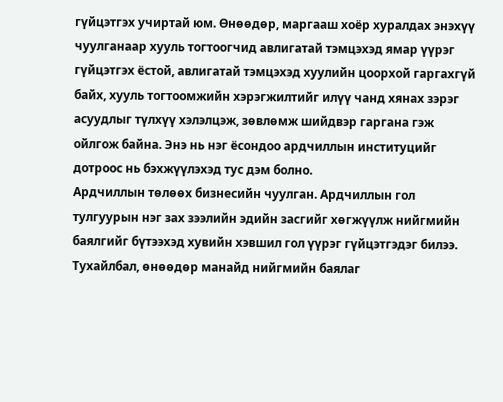гүйцэтгэх учиртай юм. Өнөөдөр, маргааш хоёр хуралдах энэхүү чуулганаар хууль тогтоогчид авлигатай тэмцэхэд ямар үүрэг гүйцэтгэх ёстой, авлигатай тэмцэхэд хуулийн цоорхой гаргахгүй байх, хууль тогтоомжийн хэрэгжилтийг илүү чанд хянах зэрэг асуудлыг түлхүү хэлэлцэж, зөвлөмж шийдвэр гаргана гэж ойлгож байна. Энэ нь нэг ёсондоо ардчиллын институцийг дотроос нь бэхжүүлэхэд тус дэм болно.
Ардчиллын төлөөх бизнесийн чуулган. Ардчиллын гол тулгуурын нэг зах зээлийн эдийн засгийг хөгжүүлж нийгмийн баялгийг бүтээхэд хувийн хэвшил гол үүрэг гүйцэтгэдэг билээ. Тухайлбал, өнөөдөр манайд нийгмийн баялаг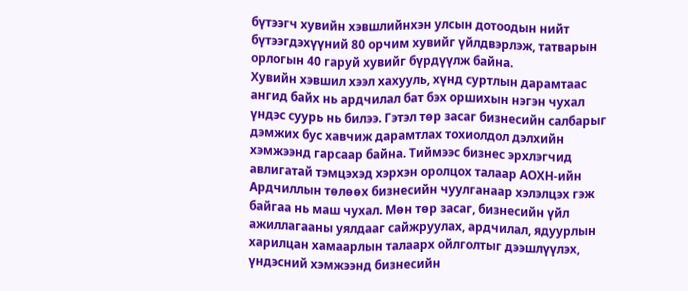бүтээгч хувийн хэвшлийнхэн улсын дотоодын нийт бүтээгдэхүүний 80 орчим хувийг үйлдвэрлэж, татварын орлогын 40 гаруй хувийг бүрдүүлж байна.
Хувийн хэвшил хээл хахууль, хүнд суртлын дарамтаас ангид байх нь ардчилал бат бэх оршихын нэгэн чухал үндэс суурь нь билээ. Гэтэл төр засаг бизнесийн салбарыг дэмжих бус хавчиж дарамтлах тохиолдол дэлхийн хэмжээнд гарсаар байна. Тиймээс бизнес эрхлэгчид авлигатай тэмцэхэд хэрхэн оролцох талаар АОХН-ийн Ардчиллын төлөөх бизнесийн чуулганаар хэлэлцэх гэж байгаа нь маш чухал. Мөн төр засаг, бизнесийн үйл ажиллагааны уялдааг сайжруулах, ардчилал, ядуурлын харилцан хамаарлын талаарх ойлголтыг дээшлүүлэх, үндэсний хэмжээнд бизнесийн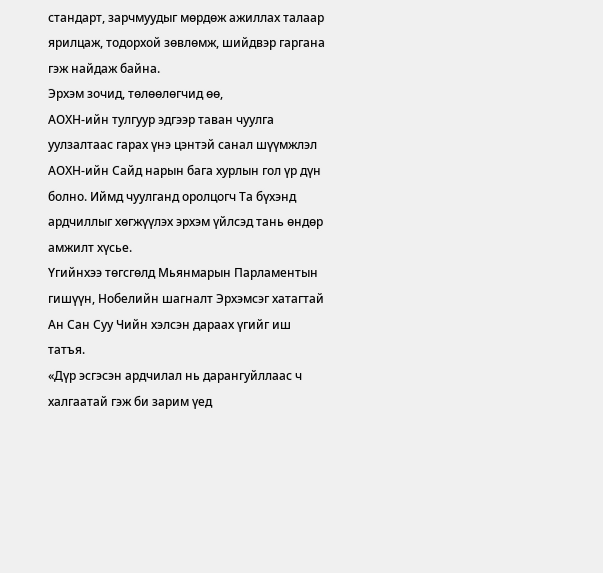стандарт, зарчмуудыг мөрдөж ажиллах талаар ярилцаж, тодорхой зөвлөмж, шийдвэр гаргана гэж найдаж байна.
Эрхэм зочид, төлөөлөгчид өө,
АОХН-ийн тулгуур эдгээр таван чуулга уулзалтаас гарах үнэ цэнтэй санал шүүмжлэл АОХН-ийн Сайд нарын бага хурлын гол үр дүн болно. Иймд чуулганд оролцогч Та бүхэнд ардчиллыг хөгжүүлэх эрхэм үйлсэд тань өндөр амжилт хүсье.
Үгийнхээ төгсгөлд Мьянмарын Парламентын гишүүн, Нобелийн шагналт Эрхэмсэг хатагтай Ан Сан Суу Чийн хэлсэн дараах үгийг иш татъя.
«Дүр эсгэсэн ардчилал нь дарангуйллаас ч халгаатай гэж би зарим үед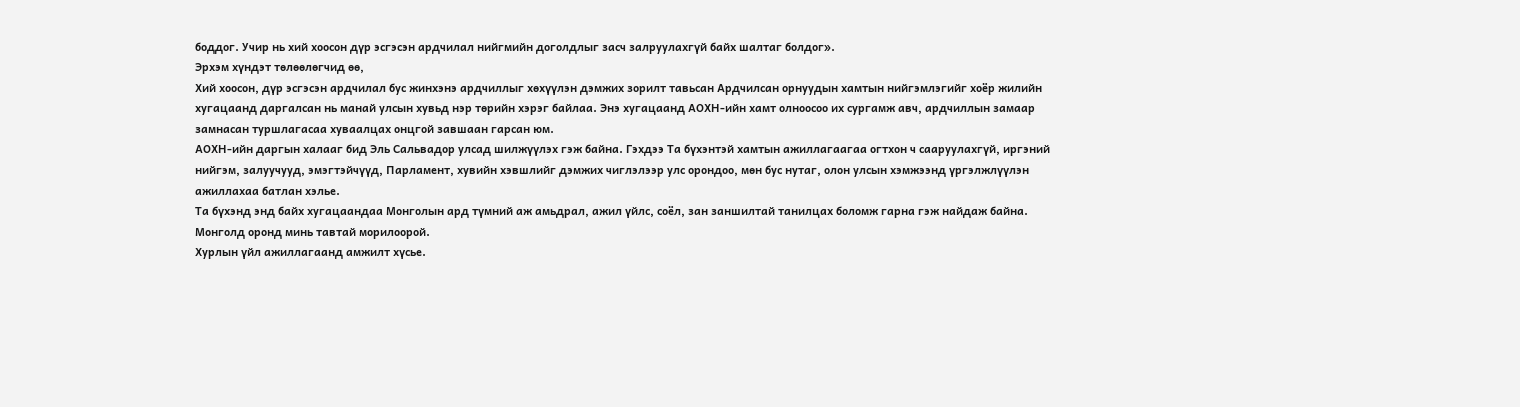боддог. Учир нь хий хоосон дүр эсгэсэн ардчилал нийгмийн доголдлыг засч залруулахгүй байх шалтаг болдог».
Эрхэм хүндэт төлөөлөгчид өө,
Хий хоосон, дүр эсгэсэн ардчилал бус жинхэнэ ардчиллыг хөхүүлэн дэмжих зорилт тавьсан Ардчилсан орнуудын хамтын нийгэмлэгийг хоёр жилийн хугацаанд даргалсан нь манай улсын хувьд нэр төрийн хэрэг байлаа. Энэ хугацаанд АОХН-ийн хамт олноосоо их cургамж авч, ардчиллын замаар замнасан туршлагасаа хуваалцах онцгой завшаан гарсан юм.
АОХН-ийн даргын халааг бид Эль Сальвадор улсад шилжүүлэх гэж байна. Гэхдээ Та бүхэнтэй хамтын ажиллагаагаа огтхон ч сааруулахгүй, иргэний нийгэм, залуучууд, эмэгтэйчүүд, Парламент, хувийн хэвшлийг дэмжих чиглэлээр улс орондоо, мөн бус нутаг, олон улсын хэмжээнд үргэлжлүүлэн ажиллахаа батлан хэлье.
Та бүхэнд энд байх хугацаандаа Монголын ард түмний аж амьдрал, ажил үйлс, соёл, зан заншилтай танилцах боломж гарна гэж найдаж байна.
Монголд оронд минь тавтай морилоорой.
Хурлын үйл ажиллагаанд амжилт хүсье.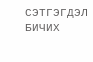СЭТГЭГДЭЛ БИЧИХ